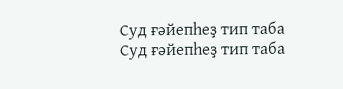Суд ғәйепһеҙ тип таба
Суд ғәйепһеҙ тип таба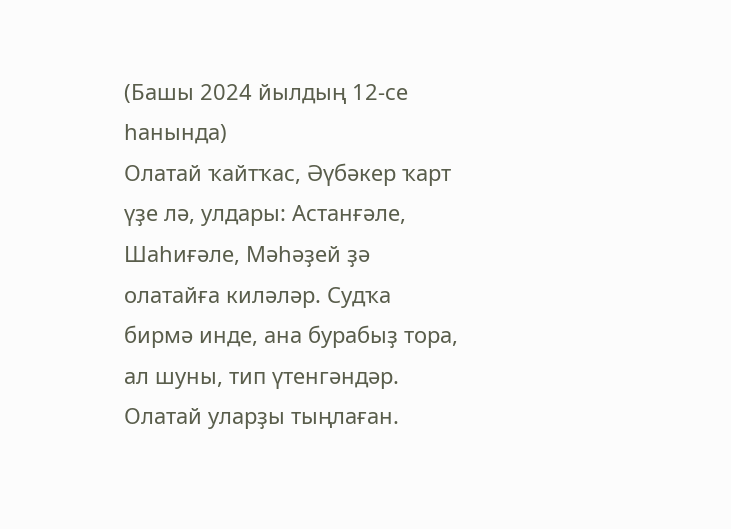(Башы 2024 йылдың 12-се һанында)
Олатай ҡайтҡас, Әүбәкер ҡарт үҙе лә, улдары: Астанғәле, Шаһиғәле, Мәһәҙей ҙә олатайға киләләр. Судҡа бирмә инде, ана бурабыҙ тора, ал шуны, тип үтенгәндәр. Олатай уларҙы тыңлаған.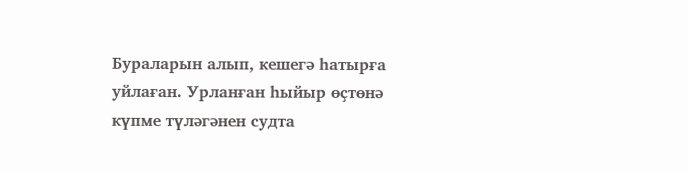Бураларын алып, кешегә һатырға уйлаған. Урланған һыйыр өҫтөнә күпме түләгәнен судта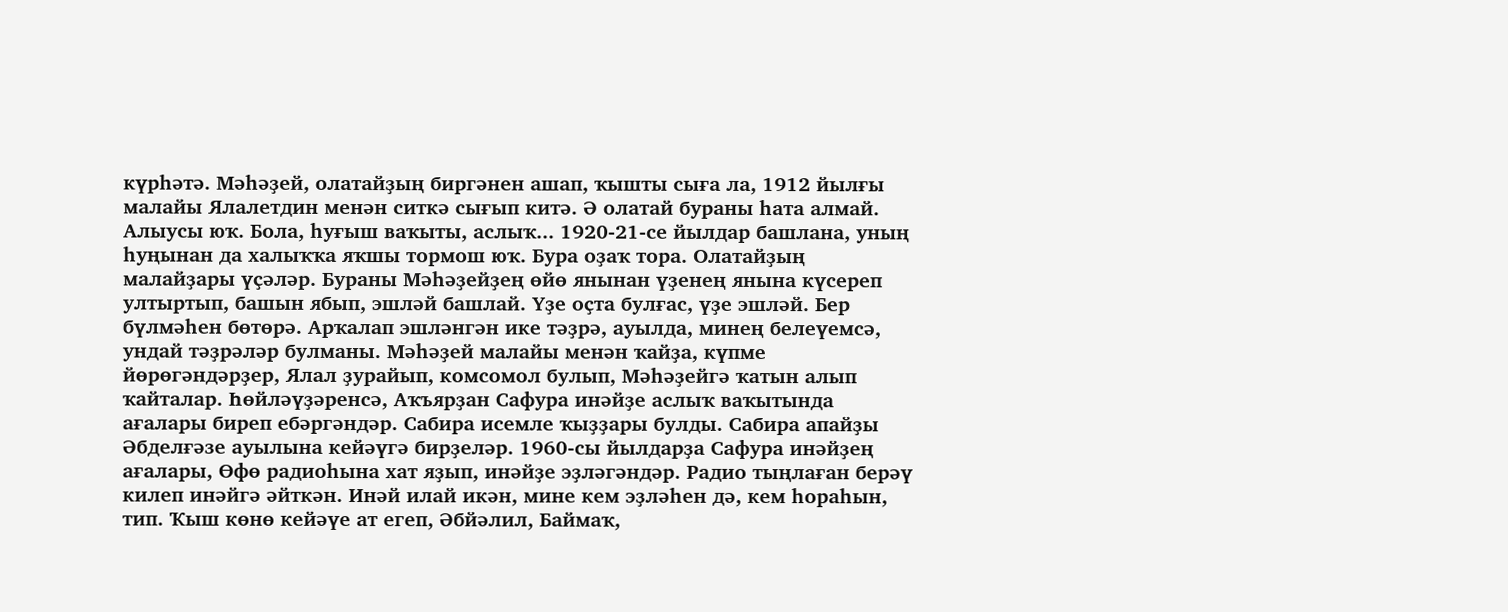күрһәтә. Мәһәҙей, олатайҙың биргәнен ашап, ҡышты сыға ла, 1912 йылғы малайы Ялалетдин менән ситкә сығып китә. Ә олатай бураны һата алмай. Алыусы юҡ. Бола, һуғыш ваҡыты, аслыҡ... 1920-21-се йылдар башлана, уның һуңынан да халыҡҡа яҡшы тормош юҡ. Бура оҙаҡ тора. Олатайҙың малайҙары үҫәләр. Бураны Мәһәҙейҙең өйө янынан үҙенең янына күсереп ултыртып, башын ябып, эшләй башлай. Үҙе оҫта булғас, үҙе эшләй. Бер бүлмәһен бөтөрә. Арҡалап эшләнгән ике тәҙрә, ауылда, минең белеүемсә, ундай тәҙрәләр булманы. Мәһәҙей малайы менән ҡайҙа, күпме йөрөгәндәрҙер, Ялал ҙурайып, комсомол булып, Мәһәҙейгә ҡатын алып ҡайталар. Һөйләүҙәренсә, Аҡъярҙан Сафура инәйҙе аслыҡ ваҡытында ағалары биреп ебәргәндәр. Сабира исемле ҡыҙҙары булды. Сабира апайҙы Әбделғәзе ауылына кейәүгә бирҙеләр. 1960-сы йылдарҙа Сафура инәйҙең ағалары, Өфө радиоһына хат яҙып, инәйҙе эҙләгәндәр. Радио тыңлаған берәү килеп инәйгә әйткән. Инәй илай икән, мине кем эҙләһен дә, кем һораһын, тип. Ҡыш көнө кейәүе ат егеп, Әбйәлил, Баймаҡ,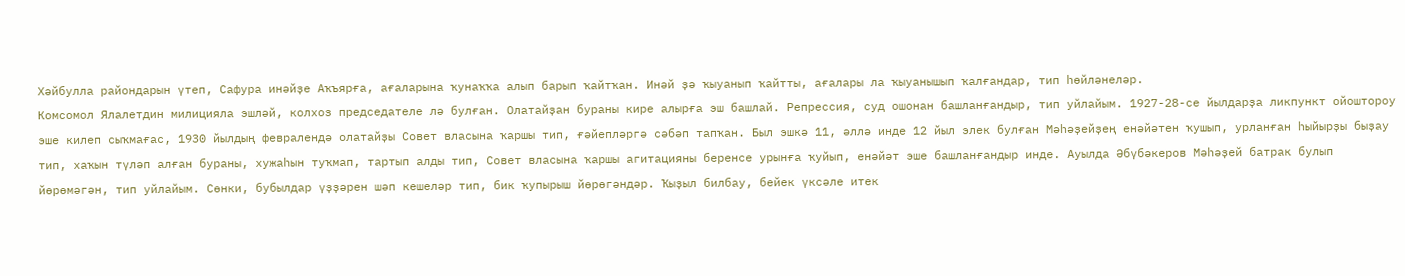Хәйбулла райондарын үтеп, Сафура инәйҙе Аҡъярға, ағаларына ҡунаҡҡа алып барып ҡайтҡан. Инәй ҙә ҡыуанып ҡайтты, ағалары ла ҡыуанышып ҡалғандар, тип һөйләнеләр.
Комсомол Ялалетдин милицияла эшләй, колхоз председателе лә булған. Олатайҙан бураны кире алырға эш башлай. Репрессия, суд ошонан башланғандыр, тип уйлайым. 1927-28-се йылдарҙа ликпункт ойоштороу эше килеп сыҡмағас, 1930 йылдың февралендә олатайҙы Совет власына ҡаршы тип, ғәйепләргә сәбәп тапҡан. Был эшкә 11, әллә инде 12 йыл элек булған Мәһәҙейҙең енәйәтен ҡушып, урланған һыйырҙы быҙау тип, хаҡын түләп алған бураны, хужаһын туҡмап, тартып алды тип, Совет власына ҡаршы агитацияны беренсе урынға ҡуйып, енәйәт эше башланғандыр инде. Ауылда Әбүбәкеров Мәһәҙей батрак булып йөрөмәгән, тип уйлайым. Сөнки, бубылдар үҙҙәрен шәп кешеләр тип, бик ҡупырыш йөрөгәндәр. Ҡыҙыл билбау, бейек үксәле итек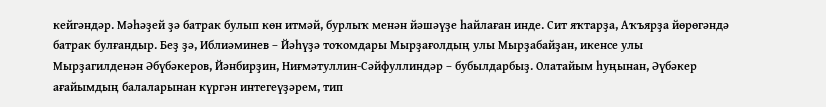кейгәндәр. Мәһәҙей ҙә батрак булып көн итмәй, бурлыҡ менән йәшәүҙе һайлаған инде. Сит яҡтарҙа, Аҡъярҙа йөрөгәндә батрак булғандыр. Беҙ ҙә, Иблиәминев – Йәһүҙә тоҡомдары Мырҙағолдың улы Мырҙабайҙан, икенсе улы Мырҙагилденән Әбүбәкеров, Йәнбирҙин, Ниғмәтуллин-Сәйфуллиндәр – бубылдарбыҙ. Олатайым һуңынан, Әүбәкер ағайымдың балаларынан күргән интегеүҙәрем, тип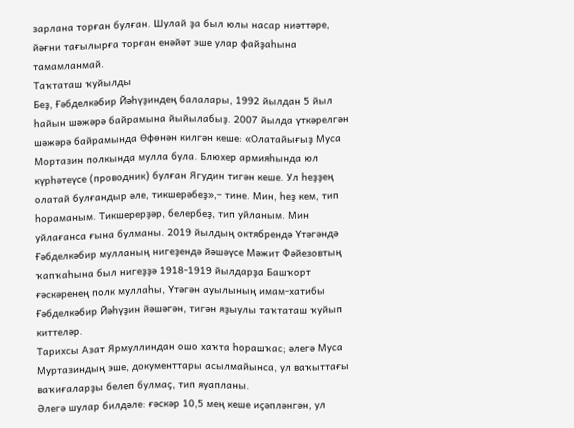зарлана торған булған. Шулай ҙа был юлы насар ниәттәре, йәғни тағылырға торған енәйәт эше улар файҙаһына тамамланмай.
Таҡтаташ ҡуйылды
Беҙ, Ғәбделкәбир Йәһүҙиндең балалары, 1992 йылдан 5 йыл һайын шәжәрә байрамына йыйылабыҙ. 2007 йылда үткәрелгән шәжәрә байрамында Өфөнән килгән кеше: «Олатайығыҙ Муса Мортазин полкында мулла була. Блюхер армияһында юл күрһәтеүсе (проводник) булған Ягудин тигән кеше. Ул һеҙҙең олатай булғандыр әле, тикшерәбеҙ»,– тине. Мин, һеҙ кем, тип һораманым. Тикшерерҙәр, белербеҙ, тип уйланым. Мин уйлағанса ғына булманы. 2019 йылдың октябрендә Үтәгәндә Ғәбделкәбир мулланың нигеҙендә йәшәүсе Мәжит Фәйезовтың ҡапҡаһына был нигеҙҙә 1918-1919 йылдарҙа Башҡорт ғәскәренең полк муллаһы, Үтәгән ауылының имам-хатибы Ғәбделкәбир Йәһүҙин йәшәгән, тигән яҙыулы таҡтаташ ҡуйып киттеләр.
Тарихсы Азат Ярмуллиндан ошо хаҡта һорашҡас; әлегә Муса Муртазиндың эше, документтары асылмайынса, ул ваҡыттағы ваҡиғаларҙы белеп булмаҫ, тип яуапланы.
Әлегә шулар билдәле: ғәскәр 10,5 мең кеше иҫәпләнгән, ул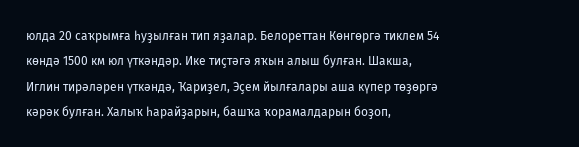юлда 20 саҡрымға һуҙылған тип яҙалар. Белореттан Көнгөргә тиклем 54 көндә 1500 км юл үткәндәр. Ике тиҫтәгә яҡын алыш булған. Шакша, Иглин тирәләрен үткәндә, Ҡариҙел, Эҫем йылғалары аша күпер төҙөргә кәрәк булған. Халыҡ һарайҙарын, башҡа ҡорамалдарын боҙоп,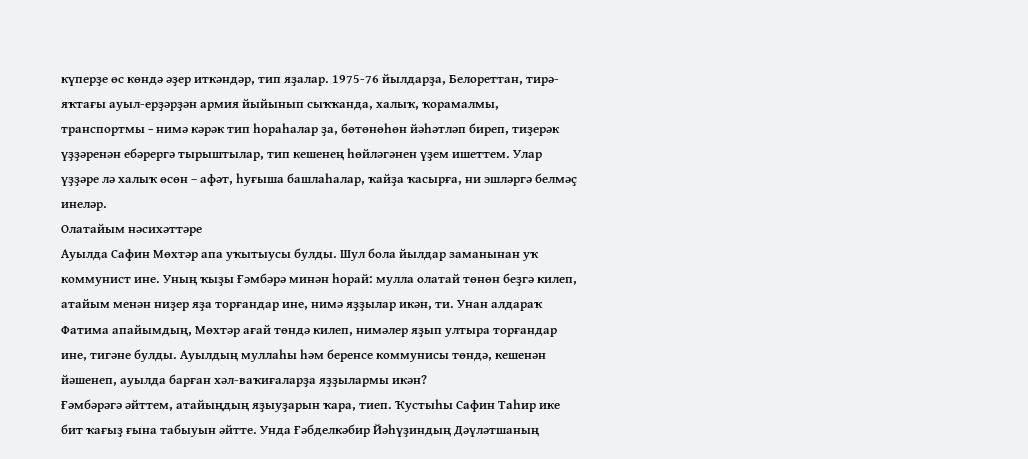күперҙе өс көндә әҙер иткәндәр, тип яҙалар. 1975-76 йылдарҙа, Белореттан, тирә-яҡтағы ауыл-ерҙәрҙән армия йыйынып сыҡҡанда, халыҡ, ҡорамалмы, транспортмы − нимә кәрәк тип һораһалар ҙа, бөтөнөһөн йәһәтләп биреп, тиҙерәк үҙҙәренән ебәрергә тырыштылар, тип кешенең һөйләгәнен үҙем ишеттем. Улар үҙҙәре лә халыҡ өсөн – афәт, һуғыша башлаһалар, ҡайҙа ҡасырға, ни эшләргә белмәҫ инеләр.
Олатайым нәсихәттәре
Ауылда Сафин Мөхтәр апа уҡытыусы булды. Шул бола йылдар заманынан уҡ коммунист ине. Уның ҡыҙы Ғәмбәрә минән һорай: мулла олатай төнөн беҙгә килеп, атайым менән ниҙер яҙа торғандар ине, нимә яҙҙылар икән, ти. Унан алдараҡ Фатима апайымдың, Мөхтәр ағай төндә килеп, нимәлер яҙып ултыра торғандар ине, тигәне булды. Ауылдың муллаһы һәм беренсе коммунисы төндә, кешенән йәшенеп, ауылда барған хәл-ваҡиғаларҙа яҙҙылармы икән?
Ғәмбәрәгә әйттем, атайыңдың яҙыуҙарын ҡара, тиеп. Ҡустыһы Сафин Таһир ике бит ҡағыҙ ғына табыуын әйтте. Унда Ғәбделкәбир Йәһүҙиндың Дәүләтшаның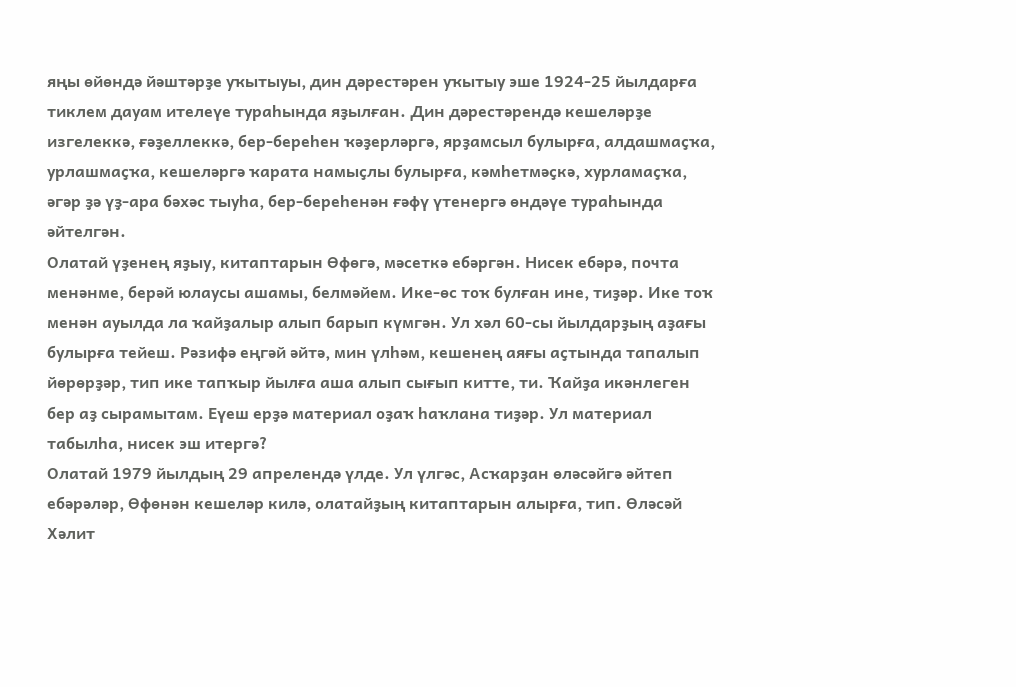яңы өйөндә йәштәрҙе уҡытыуы, дин дәрестәрен уҡытыу эше 1924-25 йылдарға тиклем дауам ителеүе тураһында яҙылған. Дин дәрестәрендә кешеләрҙе изгелеккә, ғәҙеллеккә, бер-береһен ҡәҙерләргә, ярҙамсыл булырға, алдашмаҫҡа, урлашмаҫҡа, кешеләргә ҡарата намыҫлы булырға, кәмһетмәҫкә, хурламаҫҡа, әгәр ҙә үҙ-ара бәхәс тыуһа, бер-береһенән ғәфү үтенергә өндәүе тураһында әйтелгән.
Олатай үҙенең яҙыу, китаптарын Өфөгә, мәсеткә ебәргән. Нисек ебәрә, почта менәнме, берәй юлаусы ашамы, белмәйем. Ике-өс тоҡ булған ине, тиҙәр. Ике тоҡ менән ауылда ла ҡайҙалыр алып барып күмгән. Ул хәл 60-сы йылдарҙың аҙағы булырға тейеш. Рәзифә еңгәй әйтә, мин үлһәм, кешенең аяғы аҫтында тапалып йөрөрҙәр, тип ике тапҡыр йылға аша алып сығып китте, ти. Ҡайҙа икәнлеген бер аҙ сырамытам. Еүеш ерҙә материал оҙаҡ һаҡлана тиҙәр. Ул материал табылһа, нисек эш итергә?
Олатай 1979 йылдың 29 апрелендә үлде. Ул үлгәс, Асҡарҙан өләсәйгә әйтеп ебәрәләр, Өфөнән кешеләр килә, олатайҙың китаптарын алырға, тип. Өләсәй Хәлит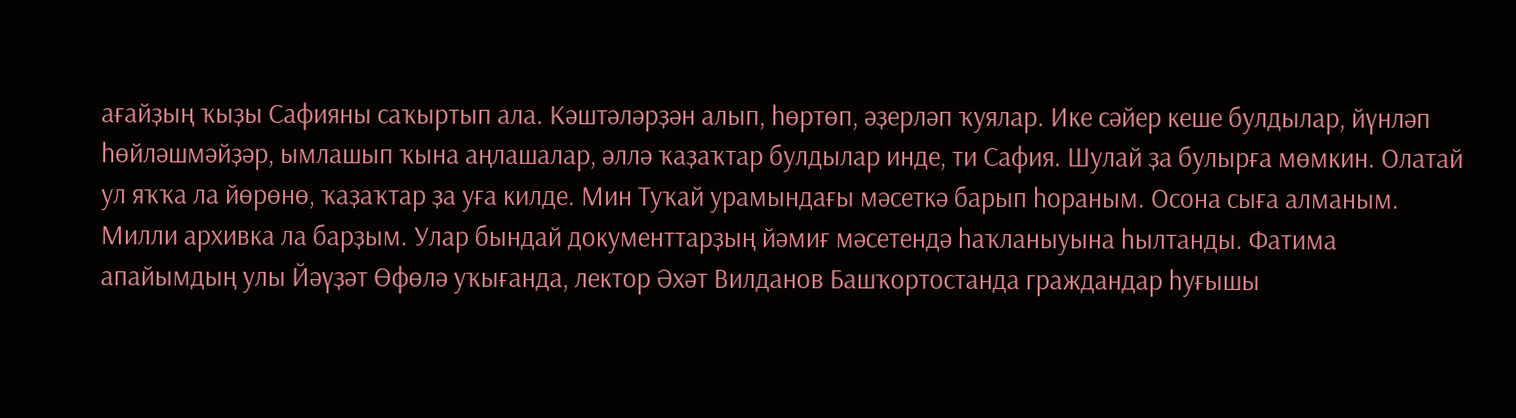ағайҙың ҡыҙы Сафияны саҡыртып ала. Кәштәләрҙән алып, һөртөп, әҙерләп ҡуялар. Ике сәйер кеше булдылар, йүнләп һөйләшмәйҙәр, ымлашып ҡына аңлашалар, әллә ҡаҙаҡтар булдылар инде, ти Сафия. Шулай ҙа булырға мөмкин. Олатай ул яҡҡа ла йөрөнө, ҡаҙаҡтар ҙа уға килде. Мин Туҡай урамындағы мәсеткә барып һораным. Осона сыға алманым. Милли архивка ла барҙым. Улар бындай документтарҙың йәмиғ мәсетендә һаҡланыуына һылтанды. Фатима апайымдың улы Йәүҙәт Өфөлә уҡығанда, лектор Әхәт Вилданов Башҡортостанда граждандар һуғышы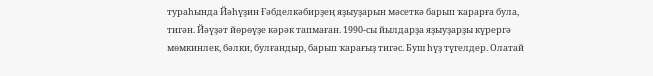тураһында Йәһүҙин Ғәбделкәбирҙең яҙыуҙарын мәсеткә барып ҡарарға була, тигән. Йәүҙәт йөрөүҙе кәрәк тапмаған. 1990-сы йылдарҙа яҙыуҙарҙы күрергә мөмкинлек, бәлки, булғандыр, барып ҡарағыҙ тигәс. Буш һүҙ түгелдер. Олатай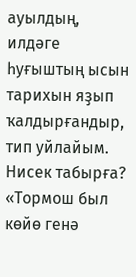ауылдың, илдәге һуғыштың ысын тарихын яҙып ҡалдырғандыр, тип уйлайым. Нисек табырға?
«Тормош был көйө генә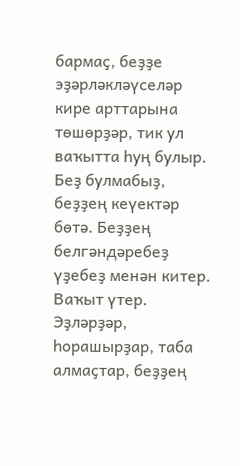бармаҫ, беҙҙе эҙәрләкләүселәр кире арттарына төшөрҙәр, тик ул ваҡытта һуң булыр. Беҙ булмабыҙ, беҙҙең кеүектәр бөтә. Беҙҙең белгәндәребеҙ үҙебеҙ менән китер. Ваҡыт үтер. Эҙләрҙәр, һорашырҙар, таба алмаҫтар, беҙҙең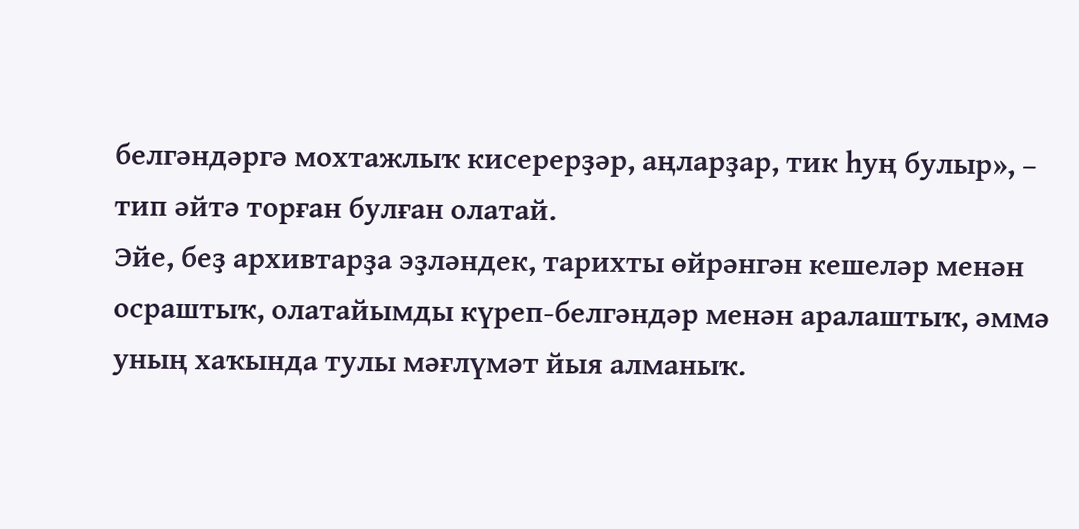белгәндәргә мохтажлыҡ кисерерҙәр, аңларҙар, тик һуң булыр», – тип әйтә торған булған олатай.
Эйе, беҙ архивтарҙа эҙләндек, тарихты өйрәнгән кешеләр менән осраштыҡ, олатайымды күреп-белгәндәр менән аралаштыҡ, әммә уның хаҡында тулы мәғлүмәт йыя алманыҡ.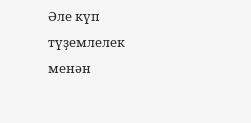Әле күп түҙемлелек менән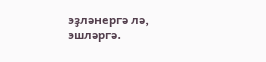эҙләнергә лә, эшләргә.